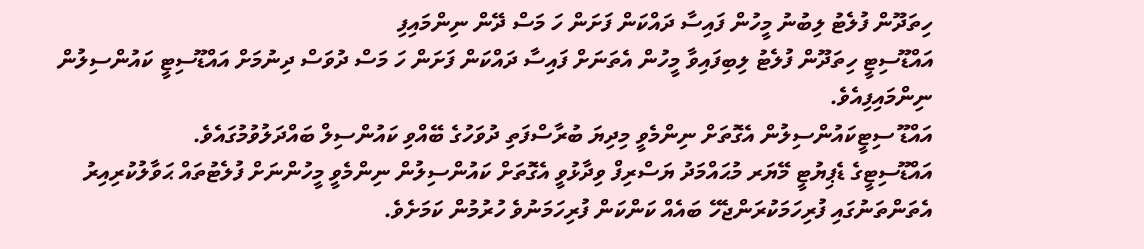ހިތަދޫން ފުލެޓު ލިބުނު މީހުން ފައިސާ ދައްކަން ފަށަން ހަ މަސް ދޭން ނިންމައިފި
އައްޑޫސިޓީ ހިތަދޫން ފުލެޓު ލިބިފައިވާ މީހުން އެތަނަށް ފައިސާ ދައްކަން ފަށަން ހަ މަސް ދުވަސް ދިނުމަށް އައްޑޫސިޓީ ކައުންސިލުން ނިންމައިފިއެވެ.
އައްޑޫ ސިޓީކައުންސިލުން އެގޮތަށް ނިންމެވީ މިދިޔަ ބުރާސްފަތި ދުވަހުގެ ބޭއްވި ކައުންސިލް ބައްދަލުވުމުގައެވެ.
އައްޑޫސިޓީގެ ޑެޕިޔުޓީ މޭޔަރ މުޙައްމަދު ޔަސްރިފް ވިދާޅުވީ އެގޮތަށް ކައުންސިލުން ނިންމެވީ މީހުންނަށް ފުލެޓުތައް ޙަވާލުކުރިއިރު އެތަންތަނުގައި ފުރިހަމަކުރަންޖެހޭ ބައެއް ކަންކަން ފުރިހަމަނުވެ ހުރުމުން ކަމަށެވެ.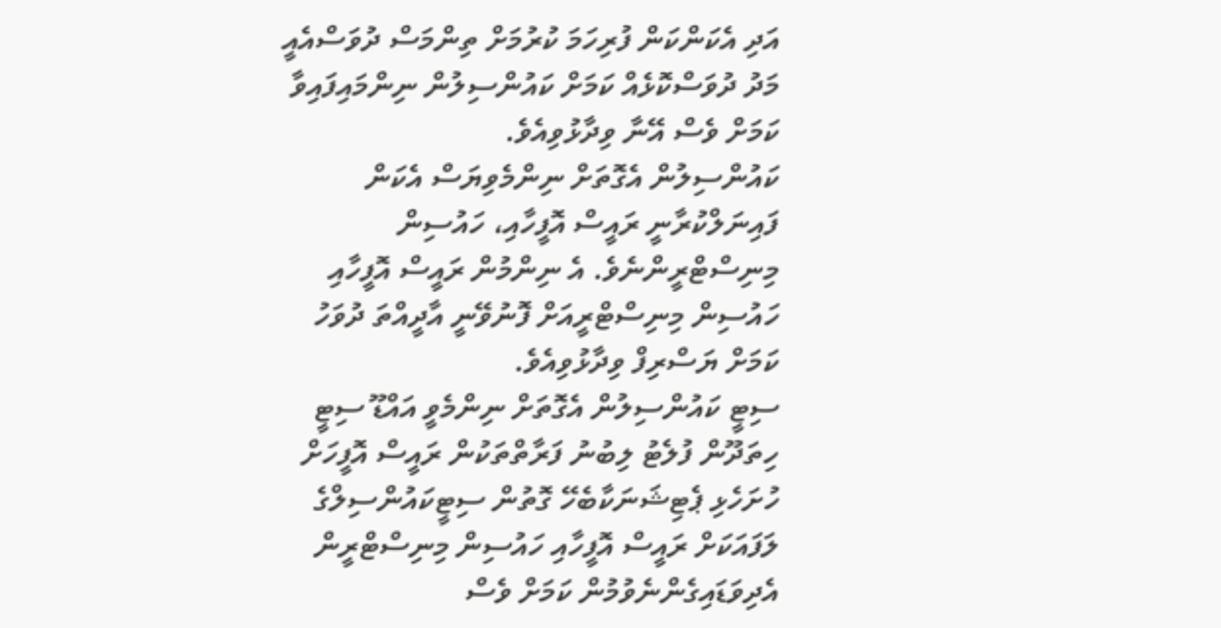އަދި އެކަންކަން ފުރިހަމަ ކުރުމަށް ތިންމަސް ދުވަސްއެއީ މަދު ދުވަސްކޮޅެއް ކަމަށް ކައުންސިލުން ނިންމައިފައިވާ ކަމަށް ވެސް އޭނާ ވިދާޅުވިއެވެ.
ކައުންސިލުން އެގޮތަށް ނިންމެވިޔަސް އެކަން ފައިނަލްކުރާނީ ރައީސް އޮފީހާއި، ހައުސިން މިނިސްޓްރީންނެވެ. އެ ނިންމުން ރައީސް އޮފީހާއި ހައުސިން މިނިސްޓްރީއަށް ފޮނުވޭނީ އާދީއްތަ ދުވަހު ކަމަށް ޔަސްރިފް ވިދާޅުވިއެވެ.
ސިޓީ ކައުންސިލުން އެގޮތަށް ނިންމެވީ އައްޑޫ ސިޓީ ހިތަދޫން ފުލެޓު ލިބުނު ފަރާތްތަކުން ރައީސް އޮފީހަށް ހުށަހެޅި ޕެޓިޝަނަކާބެހޭ ގޮތުން ސިޓީކައުންސިލްގެ ލަފައަކަށް ރައީސް އޮފީހާއި ހައުސިން މިނިސްޓްރީން އެދިވަޑައިގެންނެވުމުން ކަމަށް ވެސް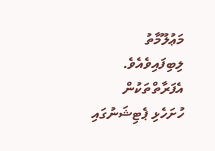މަޢުލޫމާތު ލިބިފައިވެއެވެ.
އެފަރާތްތަކުން ހުށަހެޅި ޕެޓިޝަނުގައި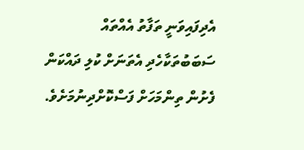އެދިފައިވަނީ ތަފާތު އެއްތައް ސަބަބުތަކާހެދި އެތަނަށް ކުލި ދައްކަން ފެށުން ތިންމަހަށް ފަސްކޮށްދިނުމަށެވެ.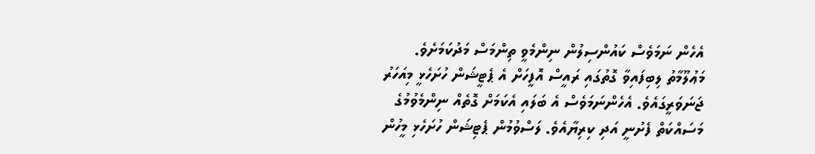އެހެން ނަމަވެސް ކައުންސިލުން ނިންމެވީ ތިންމަސް މަދުކަމަށެވެ.
މަޢުލޫމާތު ލިބިފައިވާ ގޮތުގައި ރައީސް އޮފީހަށް އެ ޕެޓީޝަން ހުށަހެޅީ މިއަހަރު ޖަނަވަރީގައެވެ. އެހެންނަމަވެސް އެ ބަލައި އެކަމަށް ގޮތެއް ނިންމެވުމުގެ މަސައްކަތް ފެށުނީ އަދި ކިރިޔާއެވެ. ލަސްވުމުން ޕެޓިޝަން ހުށަހެޅި މީހުން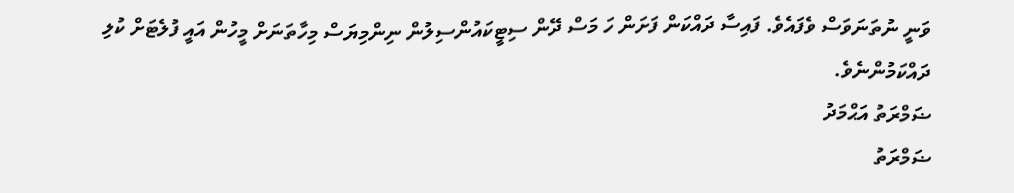ވަނީ ނުތަނަވަސް ވެފައެވެ. ފައިސާ ދައްކަން ފަށަން ހަ މަސް ދޭން ސިޓީކައުންސިލުން ނިންމިޔަސް މިހާތަނަށް މީހުން އައީ ފުލެޓަށް ކުލި ދައްކަމުންނެވެ.
ޟަމްރަތު އަޙްމަދު
ޟަމްރަތު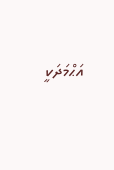އަޙްމަދަކީ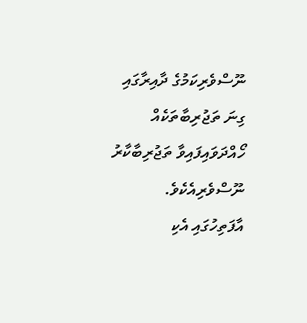ނޫސްވެރިކަމުގެ ދާއިރާގައި ގިނަ ތަޖުރިބާތަކެއް ހޯއްދަވައިފައިވާ ތަޖުރިބާކާރު ނޫސްވެރިއެކެވެ. އާފަތިހުގައި އެކި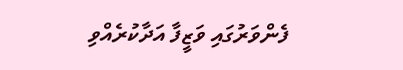ފެންވަރުގައި ވަޒީފާ އަދާކުރެއްވި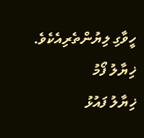ހީވާގި ލިޔުންތެރިއެކެވެ.
ޚިޔާލު ފޯމު
ޚިޔާލު ފައުޅު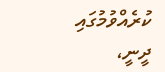ކުރެއްވުމުގައި ދީނީ،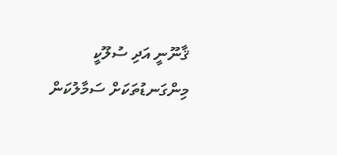ޤާނޫނީ އަދި ސުލޫކީ މިންގަނޑުތަކަށް ސަމާލުކަން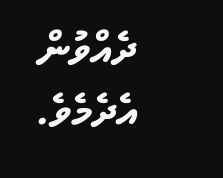ދެއްވުން އެދެމެވެ.